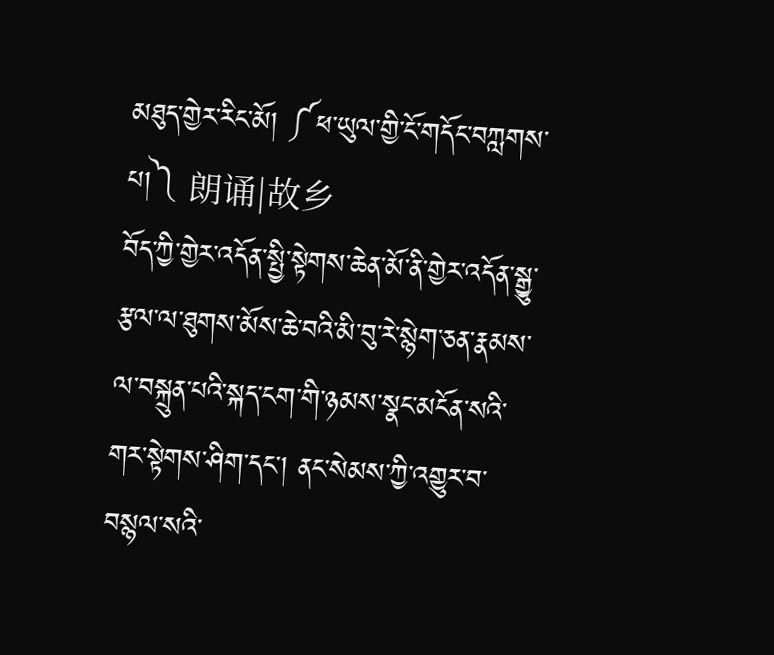མཐུད་གྱེར་རིང་མོ། ༼ཕ་ཡུལ་གྱི་ངོ་གདོང་བཀླགས་པ།༽ 朗诵|故乡
བོད་ཀྱི་གྱེར་འདོན་སྤྱི་སྟེགས་ཆེན་མོ་ནི་གྱེར་འདོན་སྒྱུ་རྩལ་ལ་ཐུགས་མོས་ཆེ་བའི་མི་བུ་རེ་སྙེག་ཅན་རྣམས་ལ་བསྐྲུན་པའི་སྐད་ངག་གི་ཉམས་སྣང་མངོན་སའི་གར་སྟེགས་ཤིག་དང་། ནང་སེམས་ཀྱི་འགྱུར་བ་བསྙལ་སའི་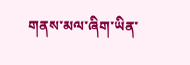གནས་མལ་ཞིག་ཡིན་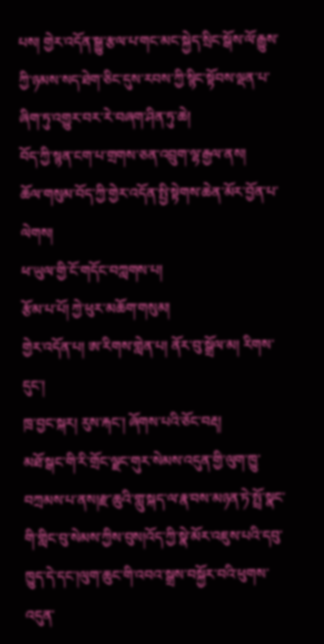པས། གྱེར་འདོན་སྒྱུ་རྩལ་པ་གང་མང་སྐྱེད་སྲིང་སྒོས་ལོ་རྒྱུས་ཀྱི་ཉམས་སད་ཐེག་ཅིང་དུས་རབས་ཀྱི་སྙིང་སྟོབས་ལྡན་པ་ཞིག་ཏུ་འགྱུར་བར་རེ་བཞག་ཤིན་ཏུ་ཆེ།
བོད་ཀྱི་སྙན་ངག་པ་གྲགས་ཅན་འབྲུག་ལྷ་རྒྱལ་ནས།
ཆོལ་གསུམ་བོད་ཀྱི་གྱེར་འདོན་སྤྱི་སྟེགས་ཆེན་མོར་བྱོན་པ་ལེགས།
ཕ་ཡུལ་གྱི་ངོ་གདོང་བཀླགས་པ།
རྩོམ་པ་པོ། ཀྱེ་ཕུར་མཆོག་གསུམ།
གྱེར་འདོན་པ། ཨ་རིགས་གླེན་པ། ནོར་བུ་སྒྲོལ་མ། རིགས་དུང་།
ཁྲ་བྱང་སྐར། རུས་རྐང་། ཞོགས་པའི་ཅོང་བརྡ།
མཐོ་སྒང་གི་རི་གྲོང་ལྗང་གུར་སེམས་འདུན་གྱི་ལུག་ཁྱུ་བཀྲམས་པ་ནས།རྫ་ཆུའི་གླུ་སྐད་ལ་རྣ་བས་མཉན་ཏེ་སྤྲོ་སྣང་གི་གླིང་བུ་སེམས་ཀྱིས་བུས།འོད་ཀྱི་སྣེ་མོར་འཇུས་པའི་དབུ་ཁྱུད་དེ་དང་།ལུག་ཆུང་གི་འབའ་སྒྲས་བསྐྱོར་བའི་ཕུགས་འདུན་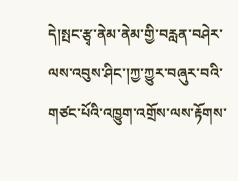དེ།སྤང་རྩྭ་ནེམ་ནེམ་གྱི་བརླན་བཤེར་ལས་འབུས་ཤིང་།ཀྱ་ཀྱུར་བཞུར་བའི་གཙང་པོའི་འཁྱུག་འགྲོས་ལས་རྟོགས་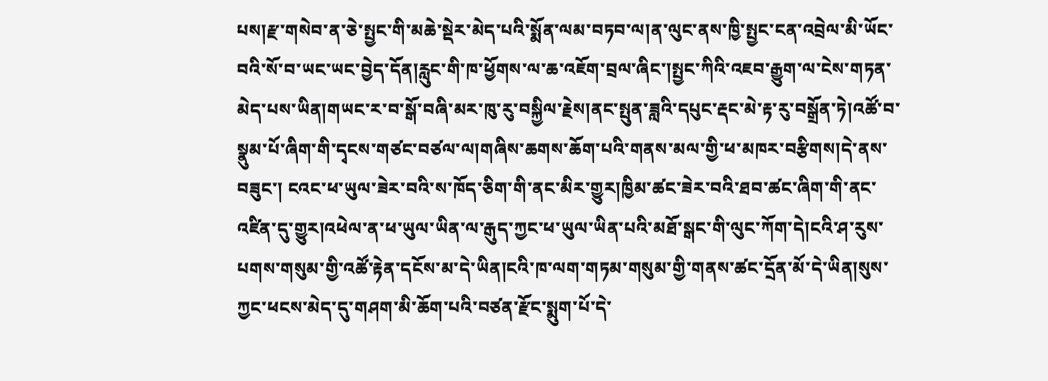པས།རྫ་གསེབ་ན་ཅེ་སྤྱང་གི་མཆེ་སྡེར་མེད་པའི་སྨོན་ལམ་བཏབ་ལ།ན་ལུང་ནས་ཁྱི་སྤྱང་ངན་འབྲེལ་མི་ཡོང་བའི་སོ་བ་ཡང་ཡང་བྱེད་དོན།རླུང་གི་ཁ་ཕྱོགས་ལ་ཆ་འཇོག་བྲལ་ཞིང་།སྤྱང་ཀིའི་འཇབ་རྒྱུག་ལ་ངེས་གཏན་མེད་པས་ཡིན།གཡང་ར་བ་སྒོ་བཞི་མར་ཁུ་རུ་བསྐྱིལ་རྗེས།ནང་སྤུན་ཟླའི་དཔུང་རྡང་མེ་རྟ་རུ་བསྒྲོན་ཏེ།འཚོ་བ་སྣུམ་པོ་ཞིག་གི་དྭངས་གཙང་བཙལ་ལ།གཞིས་ཆགས་ཆོག་པའི་གནས་མལ་གྱི་ཕ་མཁར་བརྩིགས།དེ་ནས་བཟུང་། ངའང་ཕ་ཡུལ་ཟེར་བའི་ས་ཁོད་ཅིག་གི་ནང་མིར་གྱུར།ཁྱིམ་ཚང་ཟེར་བའི་ཐབ་ཚང་ཞིག་གི་ནང་འཛིན་དུ་གྱུར།འཕེལ་ན་ཕ་ཡུལ་ཡིན་ལ་རྒུད་ཀྱང་ཕ་ཡུལ་ཡིན་པའི་མཐོ་སྒང་གི་ལུང་ཀོག་དེ།ངའི་ཤ་རུས་པགས་གསུམ་གྱི་འཚོ་རྟེན་དངོས་མ་དེ་ཡིན།ངའི་ཁ་ལག་གཏམ་གསུམ་གྱི་གནས་ཚང་དྲོན་མོ་དེ་ཡིན།སུས་ཀྱང་ཕངས་མེད་དུ་གཤག་མི་ཆོག་པའི་བཙན་རྫོང་སྨུག་པོ་དེ་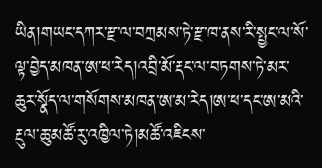ཡིན།གཡང་དཀར་རྫ་ལ་བཀྲམས་ཏེ་རྫ་ཁ་ནས་རི་སྤྱང་ལ་སོ་ལྟ་བྱེད་མཁན་ཨ་ཕ་རེད།འབྲི་མོ་རྡང་ལ་བཏགས་ཏེ་མར་ཆུར་སྣོད་ལ་གསོགས་མཁན་ཨ་མ་རེད།ཨ་ཕ་དང་ཨ་མའི་རྔུལ་ཆུ་མཚོ་རུ་འཁྱིལ་ཏེ།མཚོ་འཇིངས་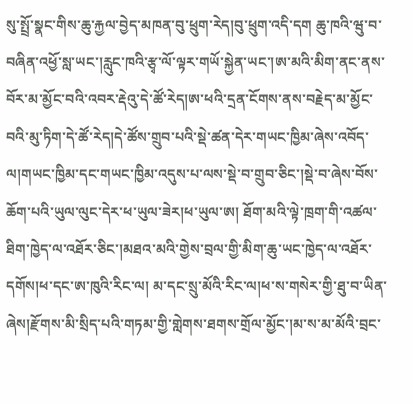སུ་སྤྲོ་སྣང་གིས་ཆུ་རྐྱལ་བྱེད་མཁན་བུ་ཕྲུག་རེད།བུ་ཕྲུག་འདི་དག ཆུ་ཁའི་ཝུ་བ་བཞིན་འཕྱོ་སླ་ཡང་།རླུང་ཁའི་རྩྭ་ལོ་ལྟར་གཡོ་སྐྱེན་ཡང་།ཨ་མའི་མིག་ནང་ནས་བོར་མ་མྱོང་བའི་འབར་རྡེའུ་དེ་ཚོ་རེད།ཨ་ཕའི་དྲན་ངོགས་ནས་བརྗེད་མ་མྱོང་བའི་མུ་ཏིག་དེ་ཚོ་རེད།དེ་ཚོས་གྲུབ་པའི་སྡེ་ཚན་དེར་གཡང་ཁྱིམ་ཞེས་འབོད་ལ།གཡང་ཁྱིམ་དང་གཡང་ཁྱིམ་འདུས་པ་ལས་སྡེ་བ་གྲུབ་ཅིང་།སྡེ་བ་ཞེས་བོས་ཆོག་པའི་ཡུལ་ལུང་དེར་ཕ་ཡུལ་ཟེར།ཕ་ཡུལ་ཨ། ཐོག་མའི་ལྟེ་ཁྲག་གི་འཚལ་ཐིག་ཁྱེད་ལ་འཐོར་ཅིང་།མཐའ་མའི་གྱེས་བྲལ་གྱི་མིག་ཆུ་ཡང་ཁྱེད་ལ་འཐོར་དགོས།ཕ་དང་ཨ་ཁུའི་རིང་ལ། མ་དང་སྲུ་མོའི་རིང་ལ།ཕ་ས་གསེར་གྱི་ཐུ་བ་ཡིན་ཞེས།རྫོགས་མི་སྲིད་པའི་གཏམ་གྱི་གླེགས་ཐགས་གྲོལ་མྱོང་།མ་ས་མ་མོའི་བྲང་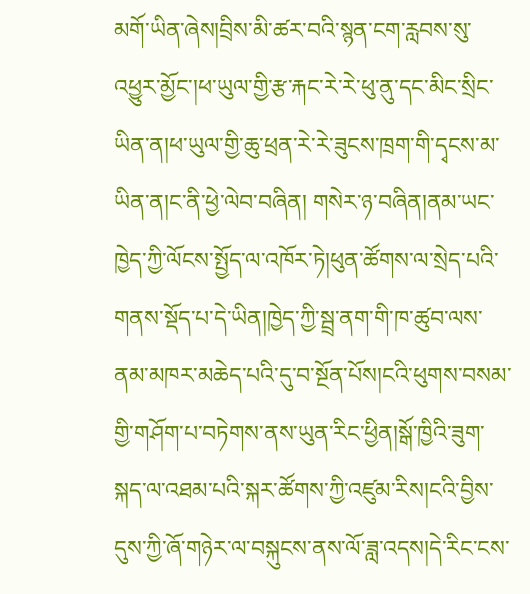མགོ་ཡིན་ཞེས།བྲིས་མི་ཚར་བའི་སྙན་ངག་རླབས་སུ་འཕྱུར་མྱོང་།ཕ་ཡུལ་གྱི་རྩ་རྐང་རེ་རེ་ཕུ་ནུ་དང་མིང་སྲིང་ཡིན་ན།ཕ་ཡུལ་གྱི་ཆུ་ཕྲན་རེ་རེ་ཟུངས་ཁྲག་གི་དྭངས་མ་ཡིན་ན།ང་ནི་ཕྱེ་ལེབ་བཞིན། གསེར་ཉ་བཞིན།ནམ་ཡང་ཁྱེད་ཀྱི་ལོངས་སྤྱོད་ལ་འཁོར་ཏེ།ཕུན་ཚོགས་ལ་སྲེད་པའི་གནས་སྡོད་པ་དེ་ཡིན།ཁྱེད་ཀྱི་སྦྲ་ནག་གི་ཁ་ཚུབ་ལས་ནམ་མཁར་མཆེད་པའི་དུ་བ་སྔོན་པོས།ངའི་ཕུགས་བསམ་གྱི་གཤོག་པ་བཏེགས་ནས་ཡུན་རིང་ཕྱིན།སྒོ་ཁྱིའི་ཟུག་སྐད་ལ་འཐམ་པའི་སྐར་ཚོགས་ཀྱི་འཛུམ་རིས།ངའི་བྱིས་དུས་ཀྱི་ཞོ་གཉེར་ལ་བསྐུངས་ནས་ལོ་ཟླ་འདས།དེ་རིང་ངས་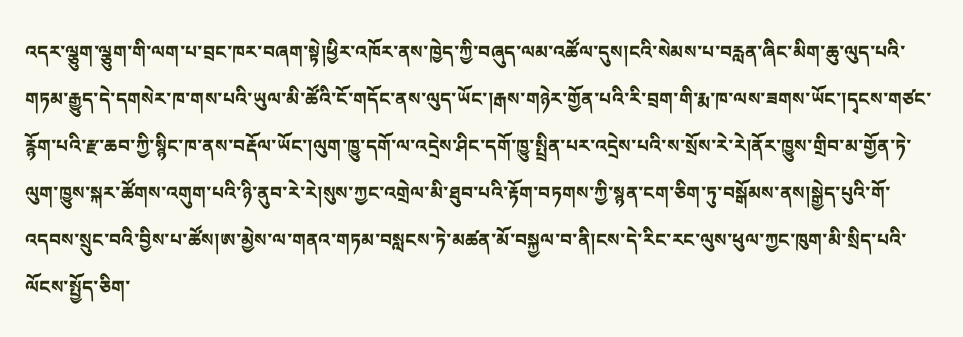འདར་ལྕུག་ལྕུག་གི་ལག་པ་བྲང་ཁར་བཞག་སྟེ།ཕྱིར་འཁོར་ནས་ཁྱེད་ཀྱི་བཞུད་ལམ་འཚོལ་དུས།ངའི་སེམས་པ་བརླན་ཞིང་མིག་ཆུ་ལུད་པའི་གཏམ་རྒྱུད་དེ་དགསེར་ཁ་གས་པའི་ཡུལ་མི་ཚོའི་ངོ་གདོང་ནས་ལུད་ཡོང་།རྒས་གཉེར་གྱོན་པའི་རི་བྲག་གི་རྨ་ཁ་ལས་ཟགས་ཡོང་།དྭངས་གཙང་རྙོག་པའི་རྫ་ཆབ་ཀྱི་སྙིང་ཁ་ནས་བརྡོལ་ཡོང་།ལུག་ཁྱུ་དགོ་ལ་འདྲེས་ཤིང་དགོ་ཁྱུ་སྤྲིན་པར་འདྲེས་པའི་ས་སྲོས་རེ་རེ།ནོར་ཁྱུས་གྲིབ་མ་གྱོན་ཏེ་ལུག་ཁྱུས་སྐར་ཚོགས་འགུག་པའི་ཉི་ནུབ་རེ་རེ།སུས་ཀྱང་འགྲེལ་མི་ཐུབ་པའི་རྟོག་བཏགས་ཀྱི་སྙན་ངག་ཅིག་ཏུ་བསྒོམས་ནས།སྒྱེད་པུའི་གོ་འདབས་སྲུང་བའི་བྱིས་པ་ཚོས།ཨ་མྱེས་ལ་གནའ་གཏམ་བསླངས་ཏེ་མཚན་མོ་བསྐྱལ་བ་ནི།ངས་དེ་རིང་རང་ལུས་ཕུལ་ཀྱང་ཁུག་མི་སྲིད་པའི་ལོངས་སྤྱོད་ཅིག་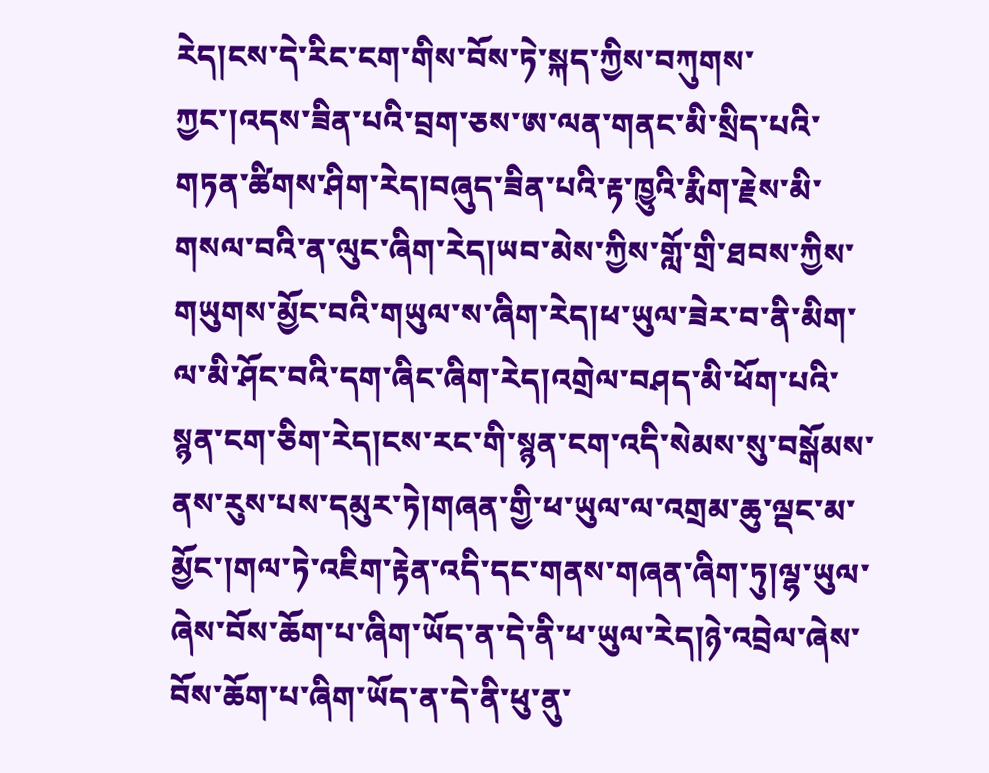རེད།ངས་དེ་རིང་ངག་གིས་བོས་ཏེ་སྐད་ཀྱིས་བཀུགས་ཀྱང་།འདས་ཟིན་པའི་བྲག་ཅས་ཨ་ལན་གནང་མི་སྲིད་པའི་གཏན་ཚིགས་ཤིག་རེད།བཞུད་ཟིན་པའི་རྟ་ཁྱུའི་རྨིག་རྗེས་མི་གསལ་བའི་ན་ལུང་ཞིག་རེད།ཡབ་མེས་ཀྱིས་གློ་གྲི་ཐབས་ཀྱིས་གཡུགས་མྱོང་བའི་གཡུལ་ས་ཞིག་རེད།ཕ་ཡུལ་ཟེར་བ་ནི་མིག་ལ་མི་ཤོང་བའི་དག་ཞིང་ཞིག་རེད།འགྲེལ་བཤད་མི་ཕོག་པའི་སྙན་ངག་ཅིག་རེད།ངས་རང་གི་སྙན་ངག་འདི་སེམས་སུ་བསྒོམས་ནས་རུས་པས་དམུར་ཏེ།གཞན་གྱི་ཕ་ཡུལ་ལ་འགྲམ་ཆུ་ལྡང་མ་མྱོང་།གལ་ཏེ་འཇིག་རྟེན་འདི་དང་གནས་གཞན་ཞིག་ཏུ།ལྷ་ཡུལ་ཞེས་བོས་ཆོག་པ་ཞིག་ཡོད་ན་དེ་ནི་ཕ་ཡུལ་རེད།ཉེ་འབྲེལ་ཞེས་བོས་ཆོག་པ་ཞིག་ཡོད་ན་དེ་ནི་ཕུ་ནུ་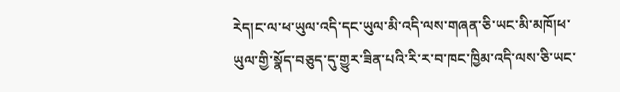རེད།ང་ལ་ཕ་ཡུལ་འདི་དང་ཡུལ་མི་འདི་ལས་གཞན་ཅི་ཡང་མི་མཁོ།ཕ་ཡུལ་གྱི་སྣོད་བཅུད་དུ་གྱུར་ཟིན་པའི་རི་ར་བ་ཁང་ཁྱིམ་འདི་ལས་ཅི་ཡང་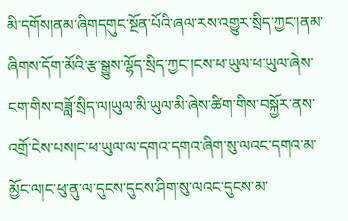མི་དགོས།ནམ་ཞིགདགུང་སྔོན་པོའི་ཞལ་རས་འགྱུར་སྲིད་ཀྱང་།ནམ་ཞིགས་དོག་མོའི་རྩ་སྒྱུས་ལྷོད་སྲིད་ཀྱང་།ངས་ཕ་ཡུལ་ཕ་ཡུལ་ཞེས་ངག་གིས་བཟློ་སྲིད་ལ།ཡུལ་མི་ཡུལ་མི་ཞེས་ཚིག་གིས་བསྐྱོར་ནས་འགྲོ་ངེས་པས།ང་ཕ་ཡུལ་ལ་དགའ་དགའ་ཞིག་སུ་ལའང་དགའ་མ་མྱོང་ལ།ང་ཕུ་ནུ་ལ་དུངས་དུངས་ཤིག་སུ་ལའང་དུངས་མ་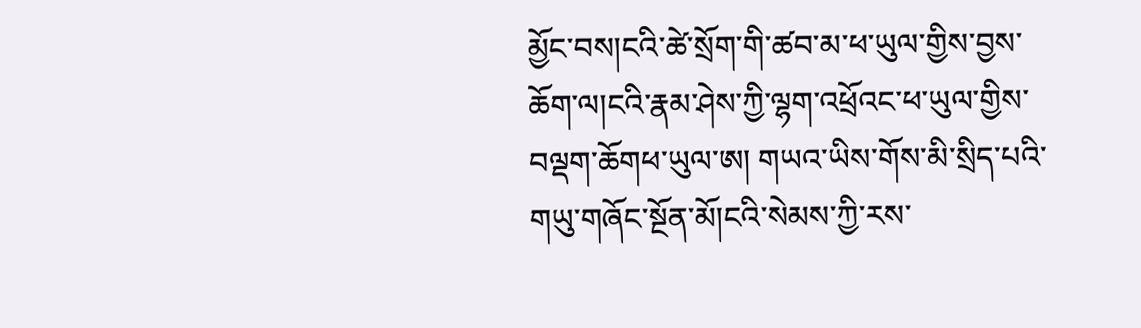མྱོང་བས།ངའི་ཚེ་སྲོག་གི་ཚབ་མ་ཕ་ཡུལ་གྱིས་བྱས་ཆོག་ལ།ངའི་རྣམ་ཤེས་ཀྱི་ལྷག་འཕྲོའང་ཕ་ཡུལ་གྱིས་བལྡག་ཆོགཕ་ཡུལ་ཨ། གཡའ་ཡིས་གོས་མི་སྲིད་པའི་གཡུ་གཞོང་སྔོན་མོ།ངའི་སེམས་ཀྱི་རས་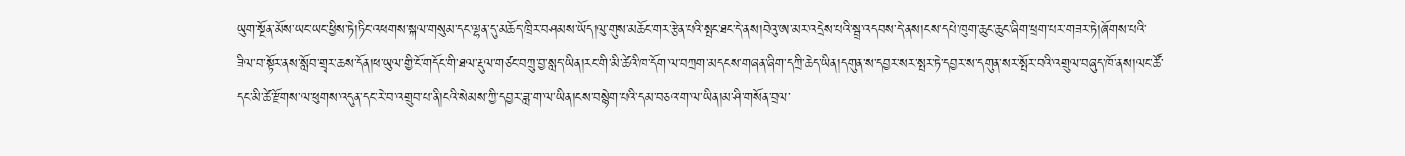ཡུག་སྔོན་མོས་ཡང་ཡང་ཕྱིས་ཏེ།ཏིང་འཕགས་སྐལ་གསུམ་དང་ལྷན་དུ་མཆོད་ཁྲིར་བཤམས་ཡོད།ལུ་གུས་མཆོང་གར་རྩེན་པའི་སྤང་ཐང་དེ་ནས།བེའུ་ཨ་མར་འདྲེས་པའི་སྦྲ་འདབས་དེ་ནས།ངས་དཔེ་ཁུག་ཆུང་ཆུང་ཞིག་ཕྲག་པར་གཟར་ཏེ།ཞོགས་པའི་ཟིལ་བ་སྟོར་ནས་སློབ་གྲྭར་ཆས་དོན།ཕ་ཡུལ་གྱི་ངོ་གདོང་གི་ཐལ་རྡུལ་གཙང་བཀྲུ་བྱ་སླད་ཡིན།རང་གི་མི་ཚེའི་ཁ་དོག་ལ་བཀྲག་མདངས་གཞན་ཞིག་དཀྲི་ཆེད་ཡིན།དགུན་ས་དབྱར་སར་སྤར་ཏེ་དབྱར་ས་དགུན་སར་སྤོར་བའི་འགྲུལ་བཞུད་ཁོ་ནས།ལང་ཚོ་དང་མི་ཚེ་རྫོགས་ལ་ཕུགས་འདུན་དང་རེ་བ་འགྲུབ་པ་ནི།ངའི་སེམས་ཀྱི་དབྱར་ཟླ་ག་ལ་ཡིན།ངས་བསྙེག་པའི་དམ་བཅའ་ག་ལ་ཡིན།མ་ཤི་གསོན་བྲལ་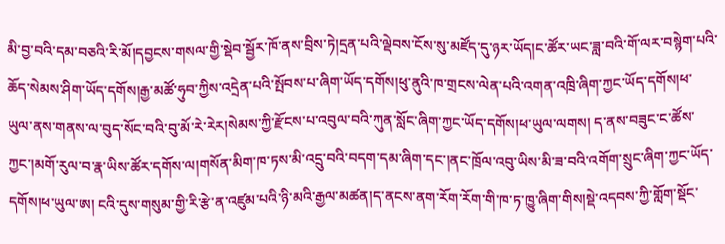མི་བྱ་བའི་དམ་བཅའི་རི་མོ།དབྱངས་གསལ་གྱི་སྡེབ་སྦྱོར་ཁོ་ནས་བྲིས་ཏེ།དྲན་པའི་ལྡེབས་ངོས་སུ་མཛོད་དུ་ཉར་ཡོད།ང་ཚོར་ཡང་ཟླ་བའི་གོ་ལར་བསྙེག་པའི་ཆོད་སེམས་ཤིག་ཡོད་དགོས།རྒྱ་མཚོ་ཧུབ་ཀྱིས་འདྲེན་པའི་སྤོབས་པ་ཞིག་ཡོད་དགོས།ཕུ་ནུའི་ཁ་གྲངས་ལེན་པའི་འགན་འཁྲི་ཞིག་ཀྱང་ཡོད་དགོས།ཕ་ཡུལ་ནས་གནས་ལ་བུད་སོང་བའི་བུ་མོ་རེ་རེར།སེམས་ཀྱི་རྫོངས་པ་འབུལ་བའི་ཀུན་སློང་ཞིག་ཀྱང་ཡོད་དགོས།ཕ་ཡུལ་ལགས། ད་ནས་བཟུང་ང་ཚོས་ཀྱང་།མགོ་རུལ་བ་རྣ་ཡིས་ཚོར་དགོས་ལ།གསོན་མིག་ཁ་ཏས་མི་འདྲུ་བའི་བདག་དམ་ཞིག་དང་།ནང་ཁྲོལ་འབུ་ཡིས་མི་ཟ་བའི་འགོག་སྲུང་ཞིག་ཀྱང་ཡོད་དགོས།ཕ་ཡུལ་ཨ། ངའི་དུས་གསུམ་གྱི་རི་རྩེ་ན་འཛུམ་པའི་ཉི་མའི་རྒྱལ་མཚན།ད་ནངས་ནག་རོག་རོག་གི་ཁ་ཏ་ཁྱུ་ཞིག་གིས།སྡེ་འདབས་ཀྱི་གློག་སྡོང་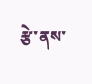རྩེ་ནས་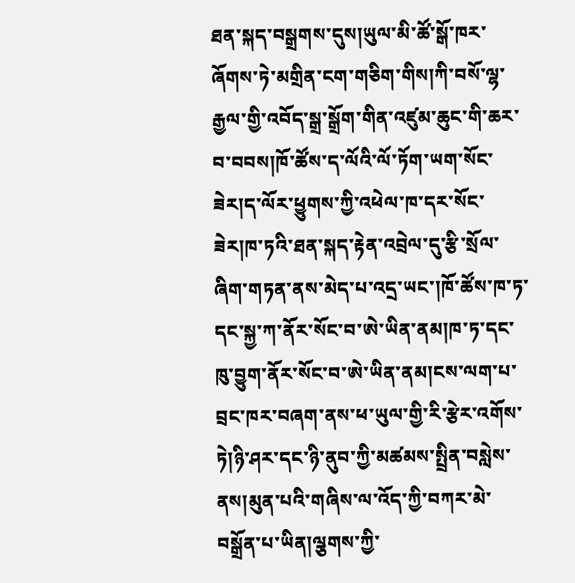ཐན་སྐད་བསྒྲགས་དུས།ཡུལ་མི་ཚོ་སྒོ་ཁར་ཞོགས་ཏེ་མགྲིན་ངག་གཅིག་གིས།ཀི་བསོ་ལྷ་རྒྱལ་གྱི་འབོད་སྒྲ་སྒྲོག་གིན་འཛུམ་ཆུང་གི་ཆར་བ་བབས།ཁོ་ཚོས་ད་ལོའི་ལོ་ཏོག་ཡག་སོང་ཟེར།ད་ལོར་ཕྱུགས་ཀྱི་འཕེལ་ཁ་དར་སོང་ཟེར།ཁ་ཏའི་ཐན་སྐད་རྟེན་འབྲེལ་དུ་རྩི་སྲོལ་ཞིག་གཏན་ནས་མེད་པ་འདྲ་ཡང་།ཁོ་ཚོས་ཁ་ཏ་དང་སྐྱ་ཀ་ནོར་སོང་བ་ཨེ་ཡིན་ནམ།ཁ་ཏ་དང་ཁུ་བྱུག་ནོར་སོང་བ་ཨེ་ཡིན་ནམ།ངས་ལག་པ་བྲང་ཁར་བཞག་ནས་ཕ་ཡུལ་གྱི་རི་རྩེར་འགོས་ཏེ།ཉི་ཤར་དང་ཉི་ནུབ་ཀྱི་མཚམས་སྤྲིན་བསླེས་ནས།མུན་པའི་གཞིས་ལ་འོད་ཀྱི་བཀར་མེ་བསྒྲོན་པ་ཡིན།ལྕགས་ཀྱི་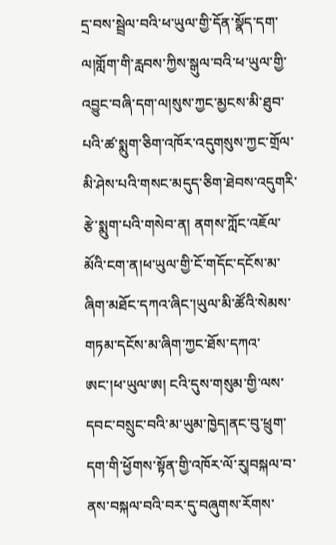དྲ་བས་སྦྲེལ་བའི་ཕ་ཡུལ་གྱི་དོན་སྣོད་དག་ལ།གློག་གི་རླབས་ཀྱིས་སྒུལ་བའི་ཕ་ཡུལ་གྱི་འབྱུང་བཞི་དག་ལ།སུས་ཀྱང་མྱངས་མི་ཐུབ་པའི་ཚ་སྨུག་ཅིག་འཁོར་འདུགསུས་ཀྱང་གྲོལ་མི་ཤེས་པའི་གསང་མདུད་ཅིག་ཐེབས་འདུགརི་རྩེ་སྨུག་པའི་གསེབ་ན། ནགས་ཀློང་འཇོལ་མོའི་ངག་ན།ཕ་ཡུལ་གྱི་ངོ་གདོང་དངོས་མ་ཞིག་མཐོང་དཀའ་ཞིང་།ཡུལ་མི་ཚོའི་སེམས་གཏམ་དངོས་མ་ཞིག་ཀྱང་ཐོས་དཀའ་ཨང་།ཕ་ཡུལ་ཨ། ངའི་དུས་གསུམ་གྱི་ལས་དབང་བསྲུང་བའི་མ་ཡུམ་ཁྱེད།ནང་བུ་ཕྲུག་དག་གི་ཕྱོགས་སྟོན་གྱི་འཁོར་ལོ་རུ།བསྐལ་བ་ནས་བསྐལ་བའི་བར་དུ་བཞུགས་རོགས་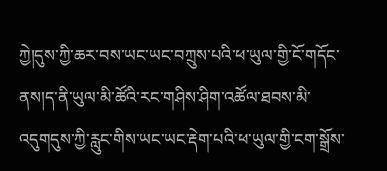ཀྱེ།དུས་ཀྱི་ཆར་བས་ཡང་ཡང་བཀྲུས་པའི་ཕ་ཡུལ་གྱི་ངོ་གདོང་ནས།ད་ནི་ཡུལ་མི་ཚོའི་རང་གཤིས་ཤིག་འཚོལ་ཐབས་མི་འདུགདུས་ཀྱི་རླུང་གིས་ཡང་ཡང་རྡེག་པའི་ཕ་ཡུལ་གྱི་ངག་སྒྲོས་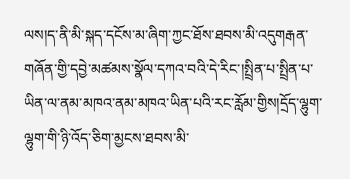ལས།ད་ནི་མི་སྐད་དངོས་མ་ཞིག་ཀྱང་ཐོས་ཐབས་མི་འདུགརྒན་གཞོན་གྱི་དབྱེ་མཚམས་སྣོལ་དཀའ་བའི་དེ་རིང་།སྤྲིན་པ་སྤྲིན་པ་ཡིན་ལ་ནམ་མཁའ་ནམ་མཁའ་ཡིན་པའི་རང་རློམ་གྱིས།དྲོད་ལྷུག་ལྷུག་གི་ཉི་འོད་ཅིག་མྱངས་ཐབས་མི་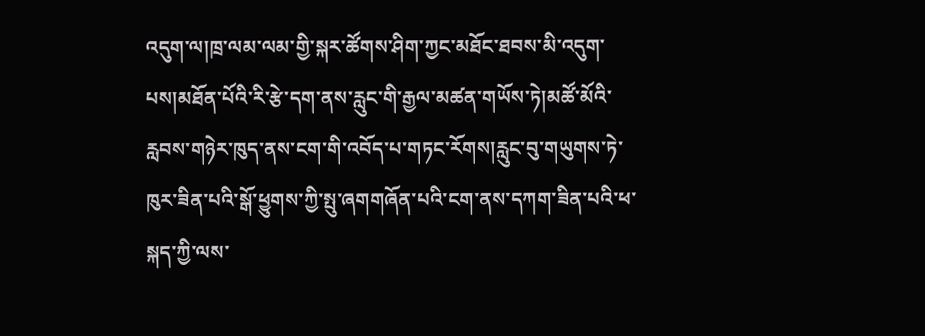འདུག་ལ།ཁྲ་ལམ་ལམ་གྱི་སྐར་ཚོགས་ཤིག་ཀྱང་མཐོང་ཐབས་མི་འདུག་པས།མཐོན་པོའི་རི་རྩེ་དག་ནས་རླུང་གི་རྒྱལ་མཚན་གཡོས་ཏེ།མཚོ་མོའི་རླབས་གཉེར་ཁུད་ནས་ངག་གི་འབོད་པ་གཏང་རོགས།རླུང་བུ་གཡུགས་ཏེ་ཁུར་ཟིན་པའི་སྒོ་ཕྱུགས་ཀྱི་སྤུ་ཞགགཞོན་པའི་ངག་ནས་དཀག་ཟིན་པའི་ཕ་སྐད་ཀྱི་ལས་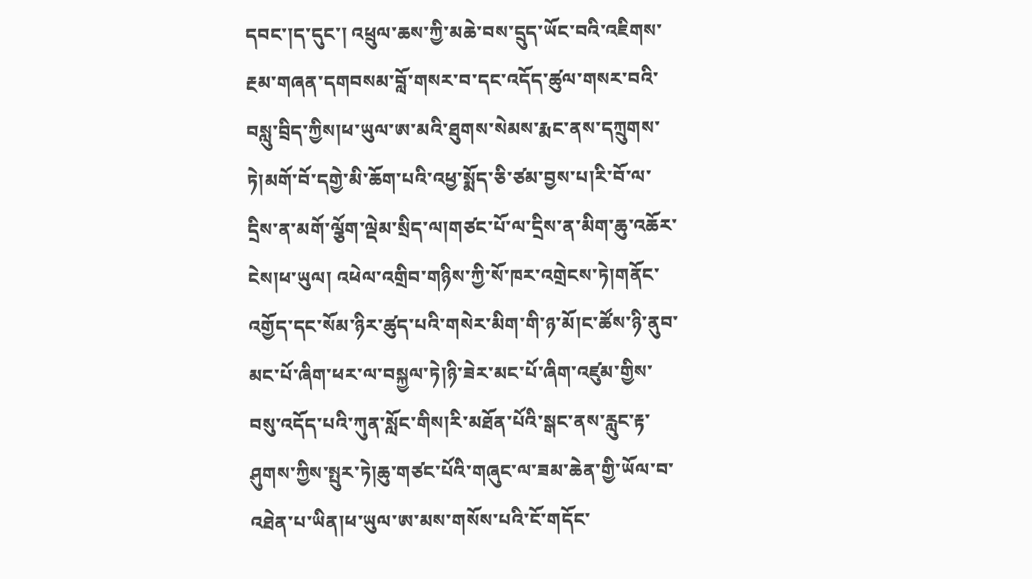དབང་།ད་དུང་། འཕྲུལ་ཆས་ཀྱི་མཆེ་བས་དྲུད་ཡོང་བའི་འཇིགས་རྔམ་གཞན་དགབསམ་བློ་གསར་བ་དང་འདོད་ཚུལ་གསར་བའི་བསླུ་བྲིད་ཀྱིས།ཕ་ཡུལ་ཨ་མའི་ཐུགས་སེམས་རྨང་ནས་དཀྲུགས་ཏེ།མགོ་བོ་དགྱེ་མི་ཆོག་པའི་འཕྱ་སྨོད་ཅི་ཙམ་བྱས་པ།རི་བོ་ལ་དྲིས་ན་མགོ་ལྕོག་ལྡེམ་སྲིད་ལ།གཙང་པོ་ལ་དྲིས་ན་མིག་ཆུ་འཆོར་ངེས།ཕ་ཡུལ། འཕེལ་འགྲིབ་གཉིས་ཀྱི་སོ་ཁར་འགྲེངས་ཏེ།གནོང་འགྱོད་དང་སོམ་ཉིར་ཚུད་པའི་གསེར་མིག་གི་ཉ་མོ།ང་ཚོས་ཉི་ནུབ་མང་པོ་ཞིག་ཕར་ལ་བསྐྱལ་ཏེ།ཉི་ཟེར་མང་པོ་ཞིག་འཛུམ་གྱིས་བསུ་འདོད་པའི་ཀུན་སློང་གིས།རི་མཐོན་པོའི་སྒང་ནས་རླུང་རྟ་ཤུགས་ཀྱིས་སྤུར་ཏེ།ཆུ་གཙང་པོའི་གཞུང་ལ་ཟམ་ཆེན་གྱི་ཡོལ་བ་འཐེན་པ་ཡིན།ཕ་ཡུལ་ཨ་མས་གསོས་པའི་ངོ་གདོང་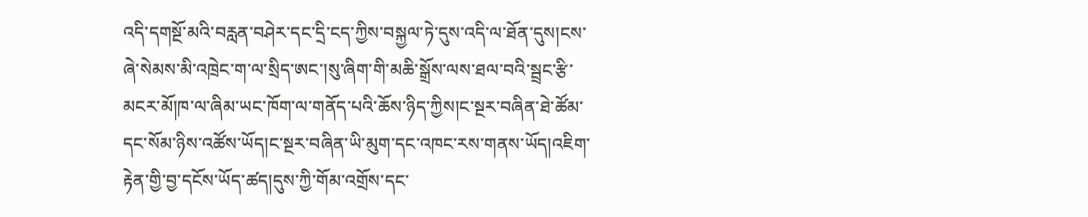འདི་དགསྔོ་མའི་བརླན་བཤེར་དང་དྲི་ངད་ཀྱིས་བསྐྱལ་ཏེ་དུས་འདི་ལ་ཐོན་དུས།ངས་ཞེ་སེམས་མི་འཁྲེང་ག་ལ་སྲིད་ཨང་།སུ་ཞིག་གི་མཆི་སྒྲོས་ལས་ཐལ་བའི་སྦྲང་རྩི་མངར་མོ།ཁ་ལ་ཞིམ་ཡང་ཁོག་ལ་གནོད་པའི་ཆོས་ཉིད་ཀྱིས།ང་སྔར་བཞིན་ཐེ་ཚོམ་དང་སོམ་ཉིས་འཚོས་ཡོད།ང་སྔར་བཞིན་ཡི་མུག་དང་འཁང་རས་གནས་ཡོད།འཇིག་རྟེན་གྱི་བྱ་དངོས་ཡོད་ཚད།དུས་ཀྱི་གོམ་འགྲོས་དང་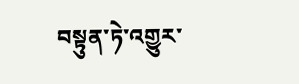བསྟུན་ཏེ་འགྱུར་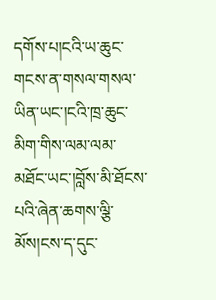དགོས་པ།ངའི་ཡ་ཆུང་གངས་ན་གསལ་གསལ་ཡིན་ཡང་།ངའི་ཁྲ་ཆུང་མིག་གིས་ལམ་ལམ་མཐོང་ཡང་།བློས་མི་ཐོངས་པའི་ཞེན་ཆགས་ལྕི་མོས།ངས་ད་དུང་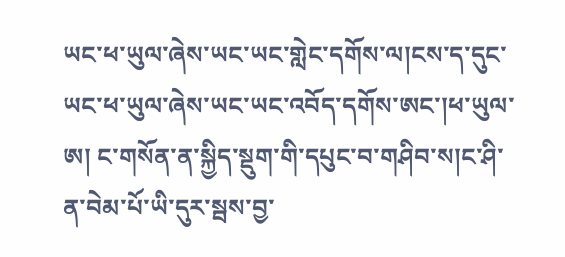ཡང་ཕ་ཡུལ་ཞེས་ཡང་ཡང་གླེང་དགོས་ལ།ངས་ད་དུང་ཡང་ཕ་ཡུལ་ཞེས་ཡང་ཡང་འབོད་དགོས་ཨང་།ཕ་ཡུལ་ཨ། ང་གསོན་ན་སྐྱིད་སྡུག་གི་དཔུང་བ་གཤིབ་ས།ང་ཤི་ན་བེམ་པོ་ཡི་དུར་སྦས་བྱ་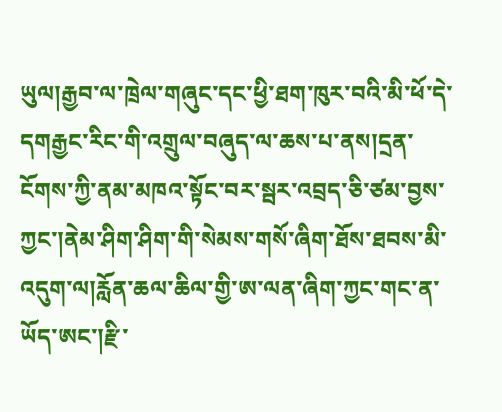ཡུལ།རྒྱབ་ལ་ཁྲེལ་གཞུང་དང་ཕྱི་ཐག་ཁུར་བའི་མི་ཕོ་དེ་དགརྒྱང་རིང་གི་འགྲུལ་བཞུད་ལ་ཆས་པ་ནས།དྲན་ངོགས་ཀྱི་ནམ་མཁའ་སྟོང་བར་སྦར་འབྲད་ཅི་ཙམ་བྱས་ཀྱང་།ནེམ་ཤིག་ཤིག་གི་སེམས་གསོ་ཞིག་ཐོས་ཐབས་མི་འདུག་ལ།རློན་ཆལ་ཆིལ་གྱི་ཨ་ལན་ཞིག་ཀྱང་གང་ན་ཡོད་ཨང་།རྫི་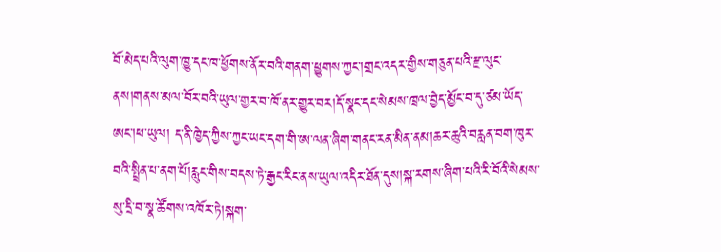བོ་མེད་པའི་ལུག་ཁྱུ་དང་ཁ་ཕྱོགས་ནོར་བའི་གནག་ཕྱུགས་ཀྱང་།གྲང་འདར་གྱིས་གཅུན་པའི་རྫ་ལུང་ནས།གནས་མལ་བོར་བའི་ཡུལ་གྱར་བ་ཁོ་ནར་གྱུར་བར།དོ་སྣང་དང་སེམས་ཁྲལ་བྱེད་མྱོང་བ་དུ་ཙམ་ཡོད་ཨང་།ཕ་ཡུལ། ད་ནི་ཁྱེད་ཀྱིས་ཀྱང་ཡང་དག་གི་ཨ་ལན་ཞིག་གནང་རན་མིན་ནམ།ཆར་ཆུའི་བརླན་བག་ཁུར་བའི་སྤྲིན་པ་ནག་པོ།རླུང་གིས་བདས་ཏེ་རྒྱང་རིང་ནས་ཡུལ་འདིར་ཐོན་དུས།སྐ་རགས་ཞིག་པའི་རི་བོའི་སེམས་སུ་དྲི་བ་སྣ་ཚོགས་འཁོར་ཏེ།སྐག་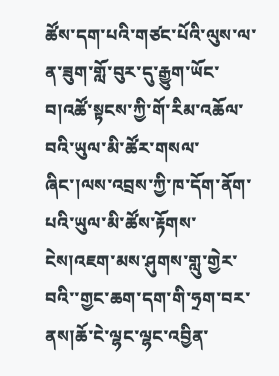ཚོས་དག་པའི་གཙང་པོའི་ལུས་ལ་ན་ཟུག་གློ་བུར་དུ་རྒྱུག་ཡོང་བ།འཚོ་སྟངས་ཀྱི་གོ་རིམ་འཆོལ་བའི་ཡུལ་མི་ཚོར་གསལ་ཞིང་།ལས་འབྲས་ཀྱི་ཁ་དོག་ནོག་པའི་ཡུལ་མི་ཚོས་རྟོགས་ངེས།འཇག་མས་ཤུགས་གླུ་གྱེར་བའི་་གྱང་ཆག་དག་གི་ཧྲག་བར་ནས།ཆོ་ངེ་ལྷང་ལྷང་འབྱིན་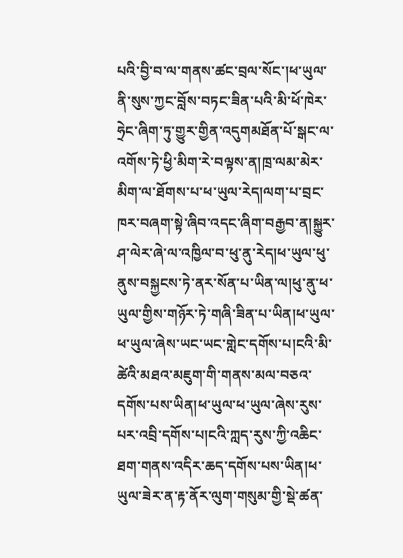པའི་བྱི་བ་ལ་གནས་ཚང་བྲལ་སོང་།ཕ་ཡུལ་ནི་སུས་ཀྱང་བློས་བཏང་ཟིན་པའི་མི་ཕོ་ཁེར་ཧྲེང་ཞིག་ཏུ་གྱུར་གྱིན་འདུགམཐོན་པོ་སྒང་ལ་འགོས་ཏེ་ཕྱི་མིག་རེ་བལྟས་ན།ཁྲ་ལམ་མེར་མིག་ལ་ཐོགས་པ་ཕ་ཡུལ་རེད།ལག་པ་བྲང་ཁར་བཞག་སྟེ་ཞིབ་འདང་ཞིག་བརྒྱབ་ན།སྐྱུར་ཤ་ལེར་ཞེ་ལ་འཁྱིལ་བ་ཕུ་ནུ་རེད།ཕ་ཡུལ་ཕུ་ནུས་བསྐྱངས་ཏེ་ནར་སོན་པ་ཡིན་ལ།ཕུ་ནུ་ཕ་ཡུལ་གྱིས་གཉོར་ཏེ་གཞི་ཟིན་པ་ཡིན།ཕ་ཡུལ་ཕ་ཡུལ་ཞེས་ཡང་ཡང་གླེང་དགོས་པ།ངའི་མི་ཚེའི་མཐའ་མཇུག་གི་གནས་མལ་བཅའ་དགོས་པས་ཡིན།ཕ་ཡུལ་ཕ་ཡུལ་ཞེས་རུས་པར་འབྲི་དགོས་པ།ངའི་ཀླད་རུས་ཀྱི་འཆིང་ཐག་གནས་འདིར་ཆད་དགོས་པས་ཡིན།ཕ་ཡུལ་ཟེར་ན་རྟ་ནོར་ལུག་གསུམ་གྱི་སྡེ་ཚན་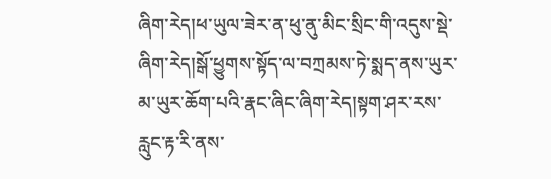ཞིག་རེད།ཕ་ཡུལ་ཟེར་ན་ཕུ་ནུ་མིང་སྲིང་གི་འདུས་སྡེ་ཞིག་རེད།སྒོ་ཕྱུགས་སྟོད་ལ་བཀྲམས་ཏེ་སྨད་ནས་ཡུར་མ་ཡུར་ཆོག་པའི་རྣང་ཞིང་ཞིག་རེད།སྟག་ཤར་རས་རླུང་རྟ་རི་ནས་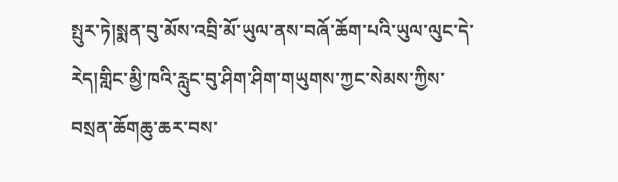སྤུར་ཏེ།སྨན་བུ་མོས་འབྲི་མོ་ཡུལ་ནས་བཞོ་ཆོག་པའི་ཡུལ་ལུང་དེ་རེད།གླིང་མྱི་ཁའི་རླུང་བུ་ཤིག་ཤིག་གཡུགས་ཀྱང་སེམས་ཀྱིས་བསྲན་ཆོགཆུ་ཆར་བས་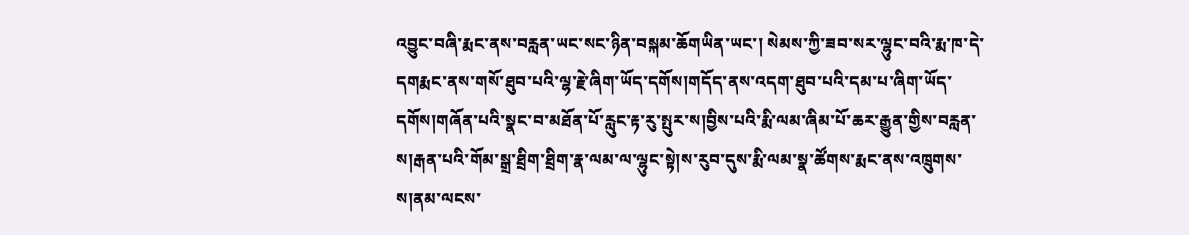འབྱུང་བཞི་རྨང་ནས་བརླན་ཡང་སང་ཉིན་བསྐམ་ཆོགཡིན་ཡང་། སེམས་ཀྱི་ཟབ་སར་ལྷུང་བའི་རྨ་ཁ་དེ་དགརྨང་ནས་གསོ་ཐུབ་པའི་ལྷ་རྗེ་ཞིག་ཡོད་དགོས།གདོད་ནས་འདག་ཐུབ་པའི་དམ་པ་ཞིག་ཡོད་དགོས།གཞོན་པའི་སྣང་བ་མཐོན་པོ་རླུང་རྟ་རུ་སྤུར་ས།བྱིས་པའི་རྨི་ལམ་ཞིམ་པོ་ཆར་རྒྱུན་གྱིས་བརླན་ས།རྒན་པའི་གོམ་སྒྲ་ཐྲིག་ཐྲིག་རྣ་ལམ་ལ་ལྷུང་སྟེ།ས་རུབ་དུས་རྨི་ལམ་སྣ་ཚོགས་རྨང་ནས་འཁྲུགས་ས།ནམ་ལངས་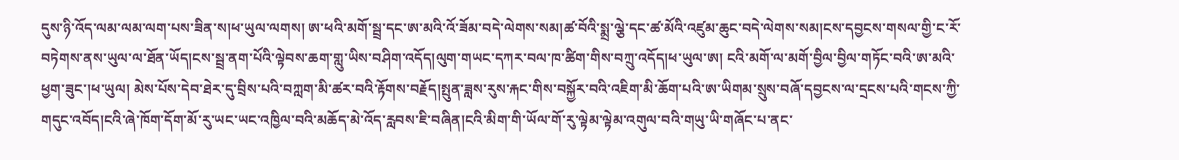དུས་ཉི་འོད་ལམ་ལམ་ལག་པས་ཟིན་ས།ཕ་ཡུལ་ལགས། ཨ་ཕའི་མགོ་སྦྲ་དང་ཨ་མའི་འོ་ཟོམ་བདེ་ལེགས་སམ།ཚ་བོའི་སྨྲ་ལྕེ་དང་ཚ་མོའི་འཛུམ་ཆུང་བདེ་ལེགས་སམ།ངས་དབྱངས་གསལ་གྱི་ང་རོ་བཏེགས་ནས་ཡུལ་ལ་ཐོན་ཡོད།ངས་སྦྲ་ནག་པོའི་ལྟེབས་ཆག་གླུ་ཡིས་བཤིག་འདོད།ལུག་གཡང་དཀར་བལ་ཁ་ཚིག་གིས་བཀྲུ་འདོད།ཕ་ཡུལ་ཨ། ངའི་མགོ་ལ་མགོ་བྱིལ་བྱིལ་གཏོང་བའི་ཨ་མའི་ཕྱག་ཟུང་།ཕ་ཡུལ། མེས་པོས་དེབ་ཐེར་དུ་བྲིས་པའི་བཀླག་མི་ཚར་བའི་རྟོགས་བརྗོད།སྤུན་ཟླས་རུས་རྐང་གིས་བསྐྱོར་བའི་འཇིག་མི་ཆོག་པའི་ཨ་ཡིགམ་སྲུས་བཞོ་དབྱངས་ལ་དྲངས་པའི་གངས་ཀྱི་གདུང་འབོད།ངའི་ཞེ་ཁོག་དོག་མོ་རུ་ཡང་ཡང་འཁྱིལ་བའི་མཆོད་མེ་འོད་རླབས་ཇི་བཞིན།ངའི་མིག་གི་ཡོལ་གོ་རུ་ལྟེམ་ལྟེམ་འགུལ་བའི་གཡུ་ཡི་གཞོང་པ་ནང་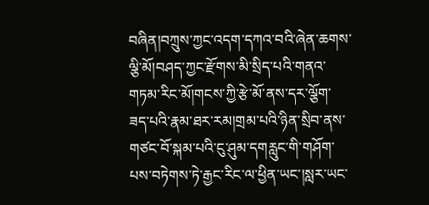བཞིན།བཀྲུས་ཀྱང་འདག་དཀའ་བའི་ཞེན་ཆགས་ལྕི་མོ།བཤད་ཀྱང་རྫོགས་མི་སྲིད་པའི་གནའ་གཏམ་རིང་མོ།གངས་ཀྱི་རྩེ་མོ་ནས་དར་ལྕོག་ཟད་པའི་རྣམ་ཐར་རམ།གྲམ་པའི་ཉིན་སྲིབ་ནས་གཙང་བོ་སྐམ་པའི་ངུ་ཤུམ་དགརླུང་གི་གཤོག་པས་བཏེགས་ཏེ་རྒྱང་རིང་ལ་ཕྱིན་ཡང་།སླར་ཡང་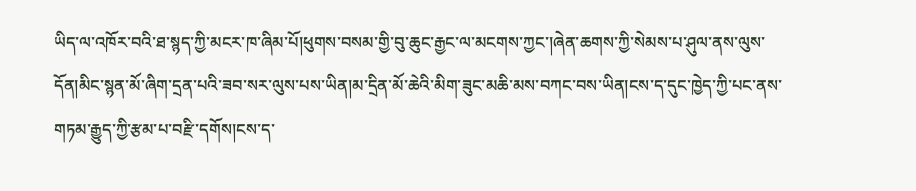ཡིད་ལ་འཁོར་བའི་ཐ་སྙད་ཀྱི་མངར་ཁ་ཞིམ་པོ།ཕུགས་བསམ་གྱི་བུ་ཆུང་རྒྱང་ལ་མངགས་ཀྱང་།ཞེན་ཆགས་ཀྱི་སེམས་པ་ཤུལ་ནས་ལུས་དོན།མིང་སྙན་མོ་ཞིག་དྲན་པའི་ཟབ་སར་ལུས་པས་ཡིན།མ་དྲིན་མོ་ཆེའི་མིག་ཟུང་མཆི་མས་བཀང་བས་ཡིན།ངས་ད་དུང་ཁྱེད་ཀྱི་པང་ནས་གཏམ་རྒྱུད་ཀྱི་རྩམ་པ་བརྫི་དགོས།ངས་ད་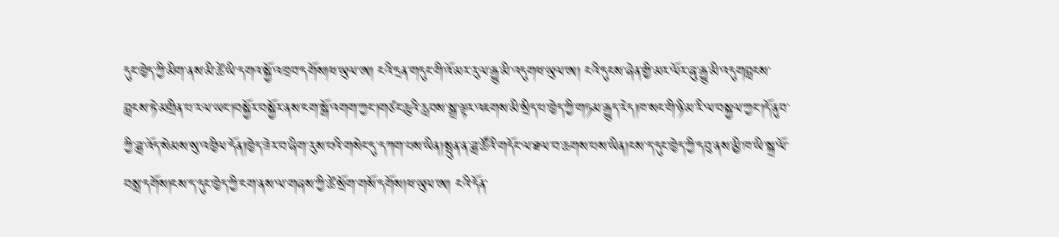དུང་ཁྱེད་ཀྱི་མིག་ནས་མི་ཚེ་ཡི་དགའ་སྐྱོ་འཁྲབ་དགོས།ཕ་ཡུལ་ཨ། ངའི་དྲན་གདུང་གི་འོ་མར་རུལ་རྒྱུ་མི་འདུགཕ་ཡུལ་ཨ། ངའི་དུངས་ཞེན་གྱི་མར་ལོར་ཞུ་རྒྱུ་མི་འདུགབླངས་བླངས་ཏེ་མགྲིན་པ་རལ་ཡང་།བསྐྱོར་བསྐྱོར་ནས་ངག་སྒོ་འགག་ཀྱང་།གཙང་ཆུའི་རླབས་སྒྲ་ལྟར་འཇགས་མི་སྲིད་པ་ཁྱེད་ཀྱི་གཏམ་རྒྱུད་རེད།ཁ་སང་གི་ཉི་མ་རི་ལ་བསྐྱལ་ཀྱང་།དོ་ནུབ་ཀྱི་ཟླ་འོད་སེམས་སུ་འཁྱིལ་དོན།ཁྱེད་ཟེར་བ་ཞིག་རུས་པའི་གསེང་དུ་དཀག་པས་ཡིན།སྤུན་ན་ཟླ་ཚོའི་གདོང་ལ་ཐལ་བ་ཆགས་པས་ཡིན།ངས་ད་དུང་ཁྱེད་ཀྱི་དབུ་ནས་མྱི་ཁ་ཡི་སྐྲ་ལོ་བསླ་དགོས།ངས་ད་དུང་ཁྱེད་ཀྱི་ངག་ནས་ལ་གཞས་ཀྱི་ཚེ་སྲོག་གསོ་དགོས།ཕ་ཡུལ་ཨ། ངའི་དོན་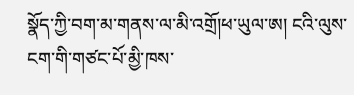སྣོད་ཀྱི་བག་མ་གནས་ལ་མི་འགྲོ།ཕ་ཡུལ་ཨ། ངའི་ལུས་ངག་གི་གཙང་པོ་མྱི་ཁས་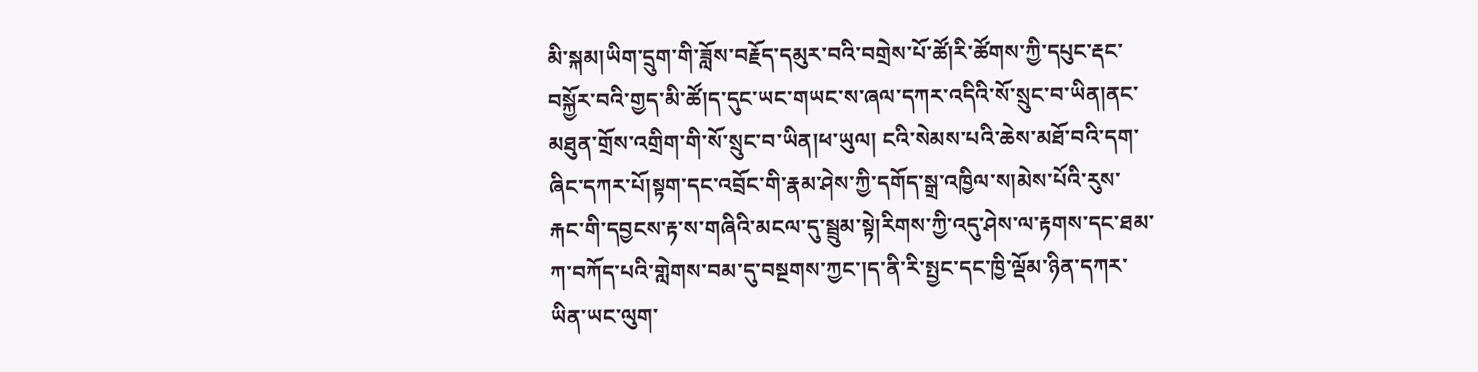མི་སྐམ།ཡིག་དྲུག་གི་ཟློས་བརྗོད་དམུར་བའི་བགྲེས་པོ་ཚོ།རི་ཚོགས་ཀྱི་དཔུང་རྡང་བསྐྱོར་བའི་གྱད་མི་ཚོ།ད་དུང་ཡང་གཡང་ས་ཞལ་དཀར་འདིའི་སོ་སྲུང་བ་ཡིན།ནང་མཐུན་གྲོས་འགྲིག་གི་སོ་སྲུང་བ་ཡིན།ཕ་ཡུལ། ངའི་སེམས་པའི་ཆེས་མཐོ་བའི་དག་ཞིང་དཀར་པོ།སྟག་དང་འབྲོང་གི་རྣམ་ཤེས་ཀྱི་དགོད་སྒྲ་འཁྱིལ་ས།མེས་པོའི་རུས་རྐང་གི་དབྱངས་རྟ་ས་གཞིའི་མངལ་དུ་སྦྲུམ་སྟེ།རིགས་ཀྱི་འདུ་ཤེས་ལ་རྟགས་དང་ཐམ་ཀ་བཀོད་པའི་གླེགས་བམ་དུ་བསྔགས་ཀྱང་།ད་ནི་རི་སྤྱང་དང་ཁྱི་ལྡོམ་ཉིན་དཀར་ཡིན་ཡང་ལུག་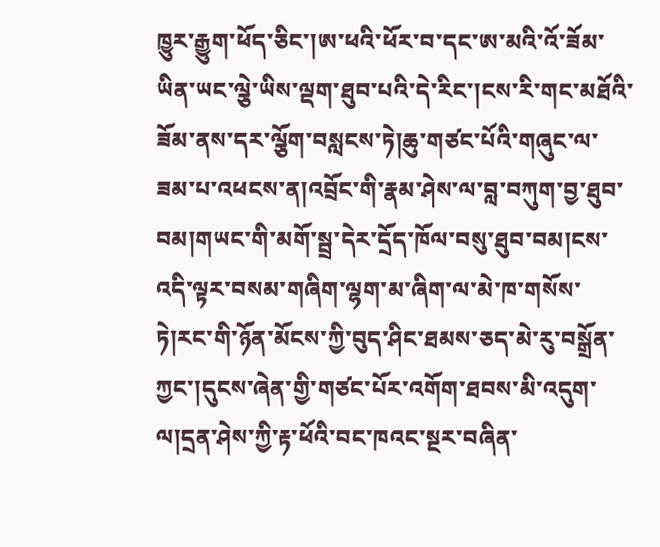ཁྱུར་རྒྱུག་ཕོད་ཅིང་།ཨ་ཕའི་ཕོར་བ་དང་ཨ་མའི་འོ་ཟོམ་ཡིན་ཡང་ལྕེ་ཡིས་ལྡག་ཐུབ་པའི་དེ་རིང་།ངས་རི་གང་མཐོའི་ཟོམ་ནས་དར་ལྕོག་བསླངས་ཏེ།ཆུ་གཙང་པོའི་གཞུང་ལ་ཟམ་པ་འཕངས་ན།འབྲོང་གི་རྣམ་ཤེས་ལ་བླ་བཀུག་བྱ་ཐུབ་བམ།གཡང་གི་མགོ་སྦྲ་དེར་དྲོད་ཁོལ་བསུ་ཐུབ་བམ།ངས་འདི་ལྟར་བསམ་གཞིག་ལྷག་མ་ཞིག་ལ་མེ་ཁ་གསོས་ཏེ།རང་གི་ཉོན་མོངས་ཀྱི་བུད་ཤིང་ཐམས་ཅད་མེ་རུ་བསྒྲོན་ཀྱང་།དུངས་ཞེན་གྱི་གཙང་པོར་འགོག་ཐབས་མི་འདུག་ལ།དྲན་ཤེས་ཀྱི་རྟ་ཕོའི་བང་ཁའང་སྔར་བཞིན་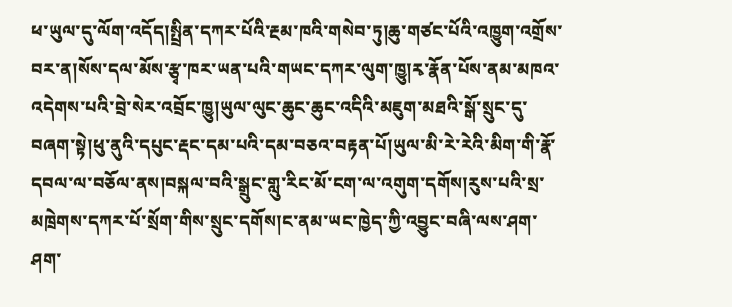ཕ་ཡུལ་དུ་ལོག་འདོད།སྤྲིན་དཀར་པོའི་རྔམ་ཁའི་གསེབ་ཏུ།ཆུ་གཙང་པོའི་འཁྱུག་འགྲོས་བར་ན།སོས་དལ་མོས་རྩྭ་ཁར་ཡན་པའི་གཡང་དཀར་ལུག་ཁྱུ།རྭ་རྣོན་པོས་ནམ་མཁའ་འདེགས་པའི་བྲེ་སེར་འབྲོང་ཁྱུ།ཡུལ་ལུང་ཆུང་ཆུང་འདིའི་མཇུག་མཐའི་སྒོ་སྲུང་དུ་བཞག་སྟེ།ཕུ་ནུའི་དཔུང་རྡང་དམ་པའི་དམ་བཅའ་བརྟན་པོ།ཡུལ་མི་རེ་རེའི་མིག་གི་རྣོ་དབལ་ལ་བཅོལ་ནས།བསྐལ་བའི་སྒྲུང་གླུ་རིང་མོ་ངག་ལ་འགུག་དགོས།རུས་པའི་སྲ་མཁྲེགས་དཀར་པོ་སྲོག་གིས་སྲུང་དགོས།ང་ནམ་ཡང་ཁྱེད་ཀྱི་འབྱུང་བཞི་ལས་ཤག་ཤག་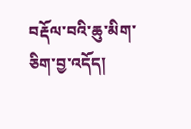བརྡོལ་བའི་ཆུ་མིག་ཅིག་བྱ་འདོད།